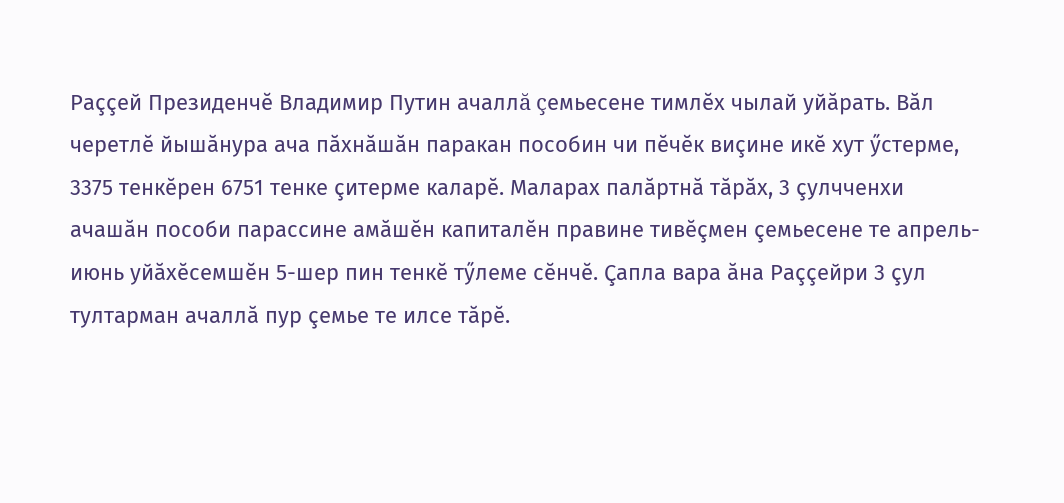Раççей Президенчĕ Владимир Путин ачаллă çемьесене тимлĕх чылай уйăрать. Вăл черетлĕ йышăнура ача пăхнăшăн паракан пособин чи пĕчĕк виçине икĕ хут ӳстерме, 3375 тенкĕрен 6751 тенке çитерме каларĕ. Маларах палăртнă тăрăх, 3 çулчченхи ачашăн пособи парассине амăшĕн капиталĕн правине тивĕçмен çемьесене те апрель-июнь уйăхĕсемшĕн 5-шер пин тенкĕ тӳлеме сĕнчĕ. Çапла вара ăна Раççейри 3 çул тултарман ачаллă пур çемье те илсе тăрĕ.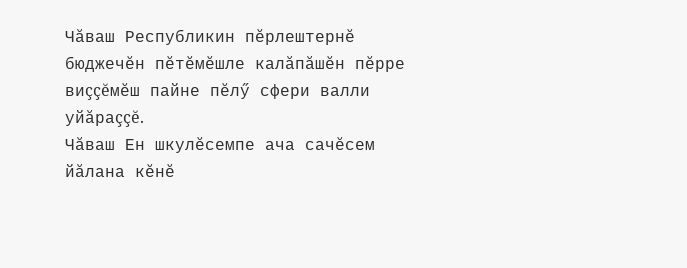Чăваш Республикин пĕрлештернĕ бюджечĕн пĕтĕмĕшле калăпăшĕн пĕрре виççĕмĕш пайне пĕлӳ сфери валли уйăраççĕ.
Чăваш Ен шкулĕсемпе ача сачĕсем йăлана кĕнĕ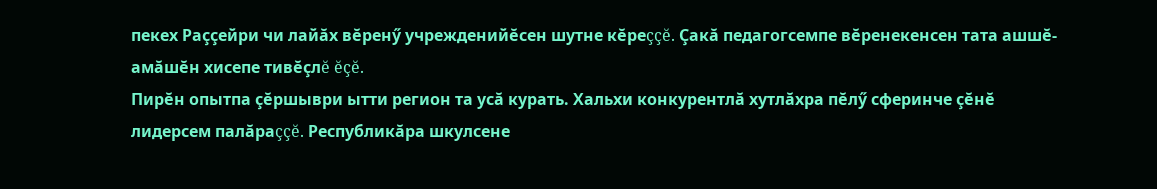пекех Раççейри чи лайăх вĕренӳ учрежденийĕсен шутне кĕреççĕ. Çакă педагогсемпе вĕренекенсен тата ашшĕ-амăшĕн хисепе тивĕçлĕ ĕçĕ.
Пирĕн опытпа çĕршыври ытти регион та усă курать. Хальхи конкурентлă хутлăхра пĕлӳ сферинче çĕнĕ лидерсем палăраççĕ. Республикăра шкулсене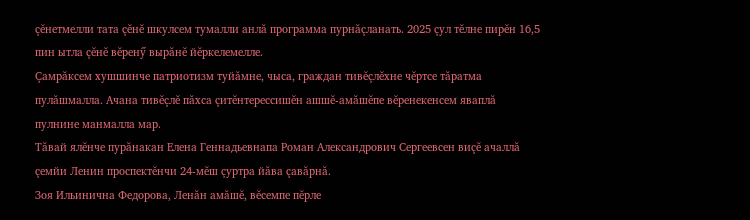çĕнетмелли тата çĕнĕ шкулсем тумалли анлă программа пурнăçланать. 2025 çул тĕлне пирĕн 16,5 пин ытла çĕнĕ вĕренӳ вырăнĕ йĕркелемелле.
Çамрăксем хушшинче патриотизм туйăмне, чыса, граждан тивĕçлĕхне чĕртсе тăратма пулăшмалла. Ачана тивĕçлĕ пăхса çитĕнтерессишĕн ашшĕ-амăшĕпе вĕренекенсем яваплă пулнине манмалла мар.
Тăвай ялĕнче пурăнакан Елена Геннадьевнапа Роман Александрович Сергеевсен виçĕ ачаллă çемйи Ленин проспектĕнчи 24-мĕш çуртра йăва çавăрнă.
Зоя Ильинична Федорова, Ленăн амăшĕ, вĕсемпе пĕрле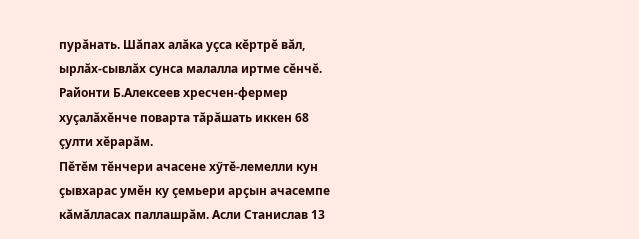пурăнать. Шăпах алăка уçса кĕртрĕ вăл, ырлăх-сывлăх сунса малалла иртме сĕнчĕ. Районти Б.Алексеев хресчен-фермер хуçалăхĕнче поварта тăрăшать иккен 68 çулти хĕрарăм.
Пĕтĕм тĕнчери ачасене хӳтĕ-лемелли кун çывхарас умĕн ку çемьери арçын ачасемпе кăмăлласах паллашрăм. Асли Станислав 13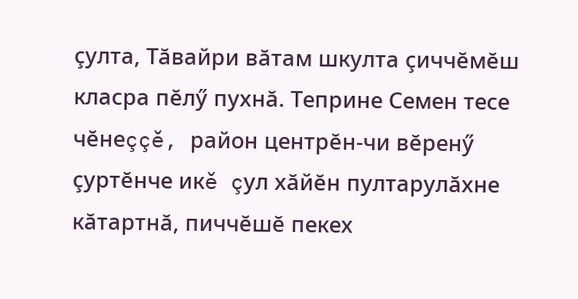çулта, Тăвайри вăтам шкулта çиччĕмĕш класра пĕлӳ пухнă. Теприне Семен тесе чĕнеççĕ, район центрĕн-чи вĕренӳ çуртĕнче икĕ çул хăйĕн пултарулăхне кăтартнă, пиччĕшĕ пекех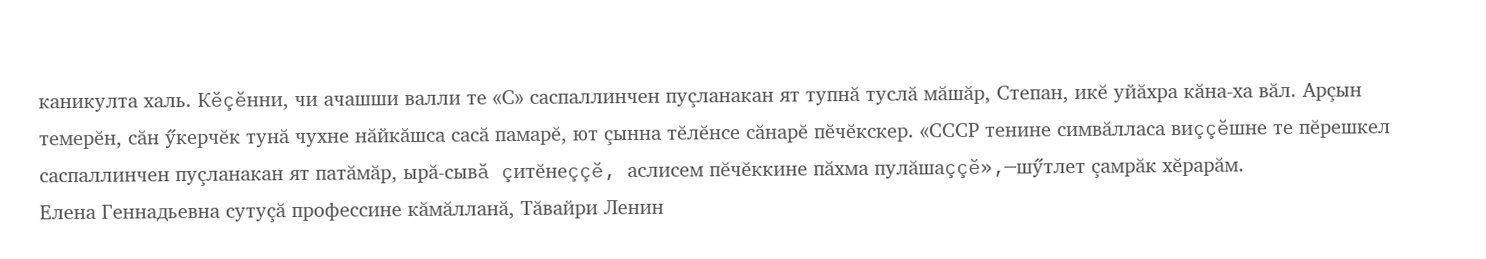каникулта халь. Кĕçĕнни, чи ачашши валли те «С» саспаллинчен пуçланакан ят тупнă туслă мăшăр, Степан, икĕ уйăхра кăна-ха вăл. Арçын темерĕн, сăн ӳкерчĕк тунă чухне нăйкăшса сасă памарĕ, ют çынна тĕлĕнсе сăнарĕ пĕчĕкскер. «СССР тенине симвăлласа виççĕшне те пĕрешкел саспаллинчен пуçланакан ят патăмăр, ырă-сывă çитĕнеççĕ, аслисем пĕчĕккине пăхма пулăшаççĕ»,—шӳтлет çамрăк хĕрарăм.
Елена Геннадьевна сутуçă профессине кăмăлланă, Тăвайри Ленин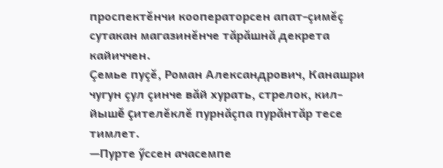проспектĕнчи кооператорсен апат-çимĕç сутакан магазинĕнче тăрăшнă декрета кайиччен.
Çемье пуçĕ, Роман Александрович, Канашри чугун çул çинче вăй хурать, стрелок, кил-йышĕ çителĕклĕ пурнăçпа пурăнтăр тесе тимлет.
—Пурте ӳссен ачасемпе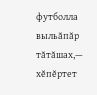футболла выльăпăр тăтăшах,— хĕпĕртет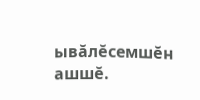ывăлĕсемшĕн ашшĕ.